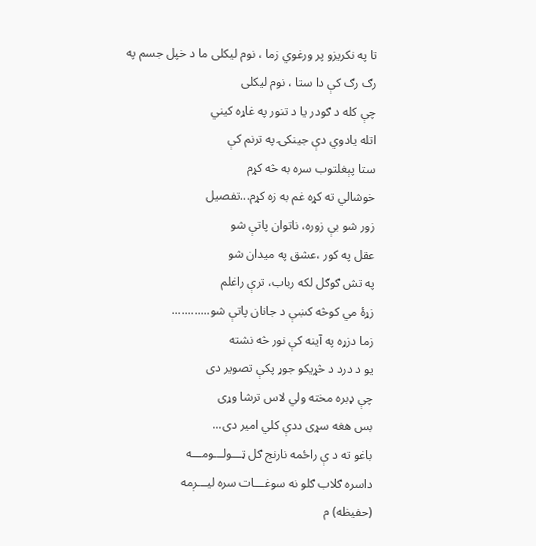تا په نکريزو پر ورغوي زما ، نوم ليکلی ما د خپل جسم په رګ رګ کې دا ستا ، نوم ليکلی
چې کله د ګودر يا د تنور په غاړه کيني
اتله يادوي دې جينکۍ په ترنم کې
ستا پېغلتوب سره به څه کړم
خوشالي ته کړه غم به زه کړم...تفصيل
زور شو بې زوره، ناتوان پاتې شو
عقل په کور ،عشق په ميدان شو
په تش ګوګل لکه رباب، ترې راغلم
زړۀ مي کوڅه کښې د جانان پاتې شو............
زما دزړه په آينه کې نور څه نشته
يو د درد د څړيکو جوړ پکې تصوير دی
چې ډبره مخته ولي لاس ترشا وړی
بس هغه سړی ددې کلي امير دی...
باغو ته د ې راځمه نارنج ګل ټـــولـــومـــه
داسره ګلاب ګلو نه سوغـــات سره ليـــږمه
(حفيظه) م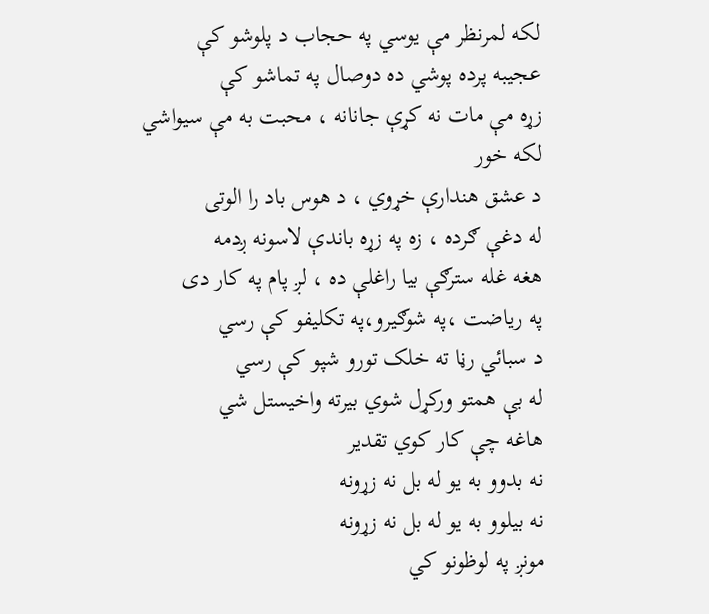لکه لمرنظر مې یوسي په حجاب د پلوشو کې
عجیبه پرده پوشي ده دوصال په تماشو کې
زړه مې مات نه کړې جانانه ، محبت به مې سیواشي
لکه خور
د عشق هندارې خړوي ، د هوس باد را الوتی
له دغې ګرده ، زه په زړه باندې لاسونه ږدمه
هغه غله سترګې بيا راغلې ده ، لږ پام په کار دی
په ریاضت ،په شوګیرو،په تکلیفو کې رسي
د سبائي رڼا ته خلک تورو شپو کې رسي
له بې همتو ورکړل شوي بیرته واخیستل شي
هاغه چې کار کوي تقدیر
نه بدوو به يو له بل نه زړونه
نه بيلوو به يو له بل نه زړونه
مونږ په لوظونو کي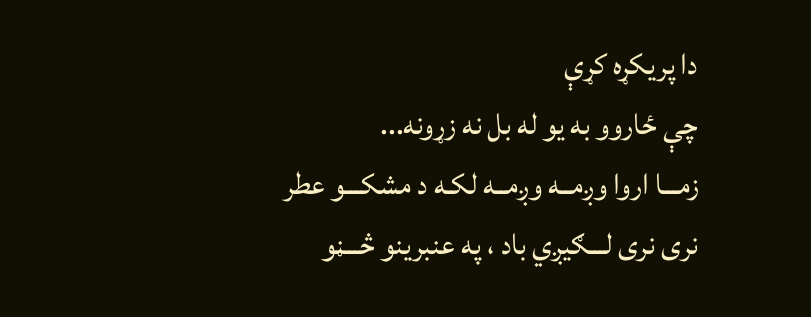دا پريکړه کړې
چې ځاروو به يو له بل نه زړونه...
زمـــا اروا وږمــه وږمــه لکـه د مشکـــو عطر
نری نری لـــګيږي باد ، په عنبرينو څـــڼو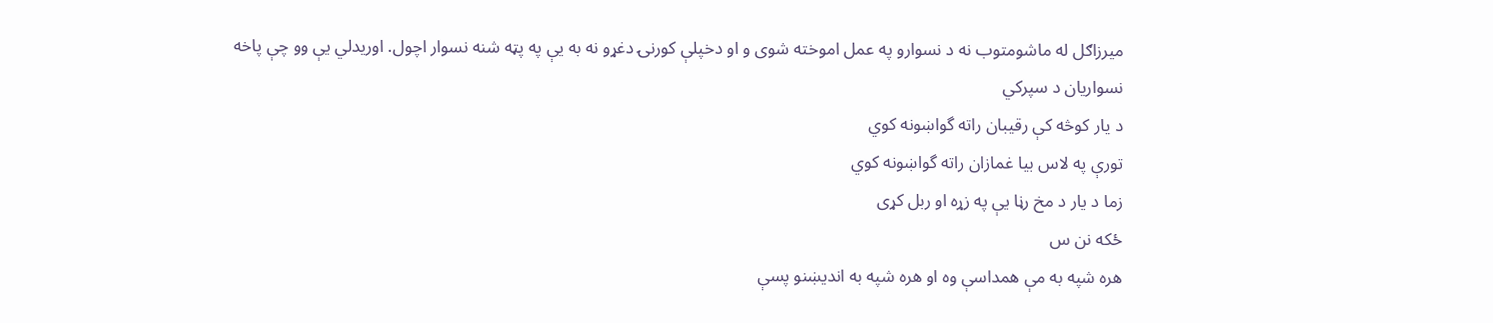ميرزاګل له ماشومتوب نه د نسوارو په عمل اموخته شوی و او دخپلې کورنۍ دغړو نه به يې په پټه شنه نسوار اچول. اوريدلي يې وو چې پاخه نسواريان د سپرکي
د یار کوڅه کې رقیبان راته گواښونه کوي
تورې په لاس بیا غمازان راته گواښونه کوي
زما د یار د مخ رڼا یې په زړه او ربل کړی
ځکه نن س
هره شپه به مې همداسې وه او هره شپه به انديښنو پسې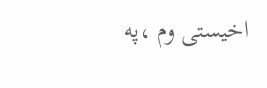اخيستی وم ،په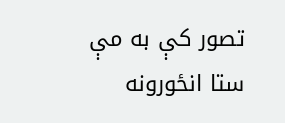تصور کې به مې ستا انځورونه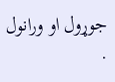جوړول او ورانول .